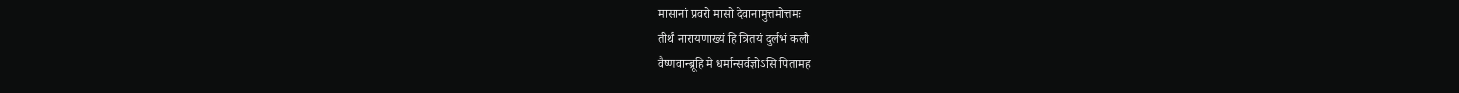मासानां प्रवरो मासो देवानामुत्तमोत्तमः
तीर्थं नारायणाख्यं हि त्रितयं दुर्लभं कलौ
वैष्णवान्ब्रूहि मे धर्मान्सर्वज्ञोऽसि पितामह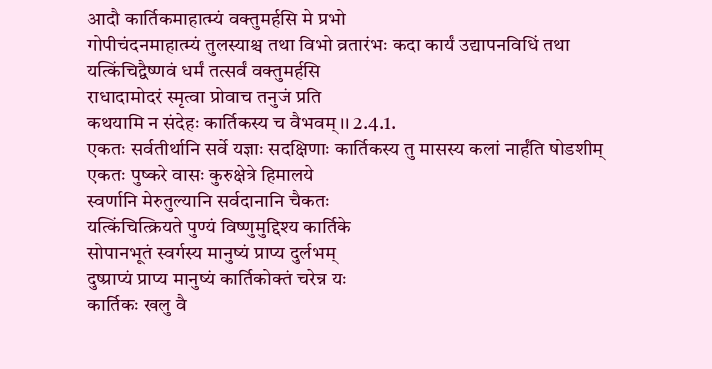आदौ कार्तिकमाहात्म्यं वक्तुमर्हसि मे प्रभो
गोपीचंदनमाहात्म्यं तुलस्याश्च तथा विभो व्रतारंभः कदा कार्यं उद्यापनविधिं तथा
यत्किंचिद्वैष्णवं धर्मं तत्सर्वं वक्तुमर्हसि
राधादामोदरं स्मृत्वा प्रोवाच तनुजं प्रति
कथयामि न संदेहः कार्तिकस्य च वैभवम् ।। 2.4.1.
एकतः सर्वतीर्थानि सर्वे यज्ञाः सदक्षिणाः कार्तिकस्य तु मासस्य कलां नार्हंति षोडशीम्
एकतः पुष्करे वासः कुरुक्षेत्रे हिमालये
स्वर्णानि मेरुतुल्यानि सर्वदानानि चैकतः
यत्किंचित्क्रियते पुण्यं विष्णुमुद्दिश्य कार्तिके
सोपानभूतं स्वर्गस्य मानुष्यं प्राप्य दुर्लभम्
दुष्प्राप्यं प्राप्य मानुष्यं कार्तिकोक्तं चरेन्न यः
कार्तिकः खलु वै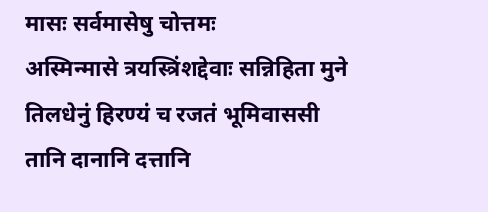मासः सर्वमासेषु चोत्तमः
अस्मिन्मासे त्रयस्त्रिंशद्देवाः सन्निहिता मुने
तिलधेनुं हिरण्यं च रजतं भूमिवाससी
तानि दानानि दत्तानि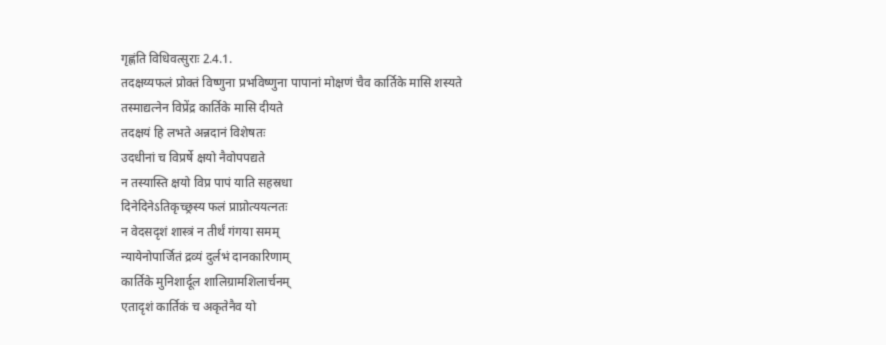गृह्णंति विधिवत्सुराः 2.4.1.
तदक्षय्यफलं प्रोक्तं विष्णुना प्रभविष्णुना पापानां मोक्षणं चैव कार्तिके मासि शस्यते
तस्माद्यत्नेन विप्रेंद्र कार्तिके मासि दीयते
तदक्षयं हि लभते अन्नदानं विशेषतः
उदधीनां च विप्रर्षे क्षयो नैवोपपद्यते
न तस्यास्ति क्षयो विप्र पापं याति सहस्रधा
दिनेदिनेऽतिकृच्छ्रस्य फलं प्राप्नोत्ययत्नतः
न वेदसदृशं शास्त्रं न तीर्थं गंगया समम्
न्यायेनोपार्जितं द्रव्यं दुर्लभं दानकारिणाम्
कार्तिके मुनिशार्दूल शालिग्रामशिलार्चनम्
एतादृशं कार्तिकं च अकृतेनैव यो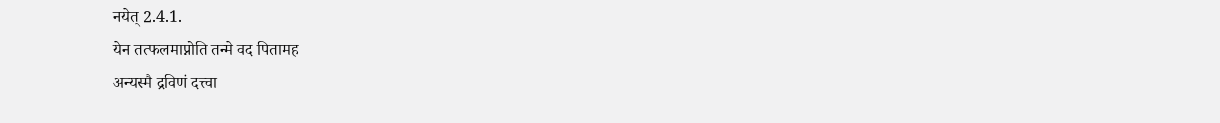नयेत् 2.4.1.
येन तत्फलमाप्नोति तन्मे वद पितामह
अन्यस्मै द्रविणं दत्त्वा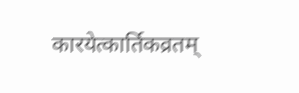कारयेत्कार्तिकव्रतम्